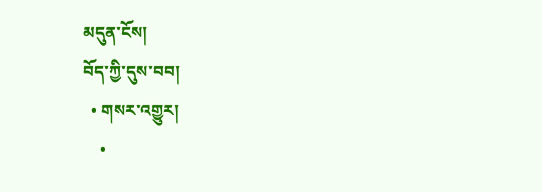མདུན་ངོས།
བོད་ཀྱི་དུས་བབ།
  • གསར་འགྱུར།
    •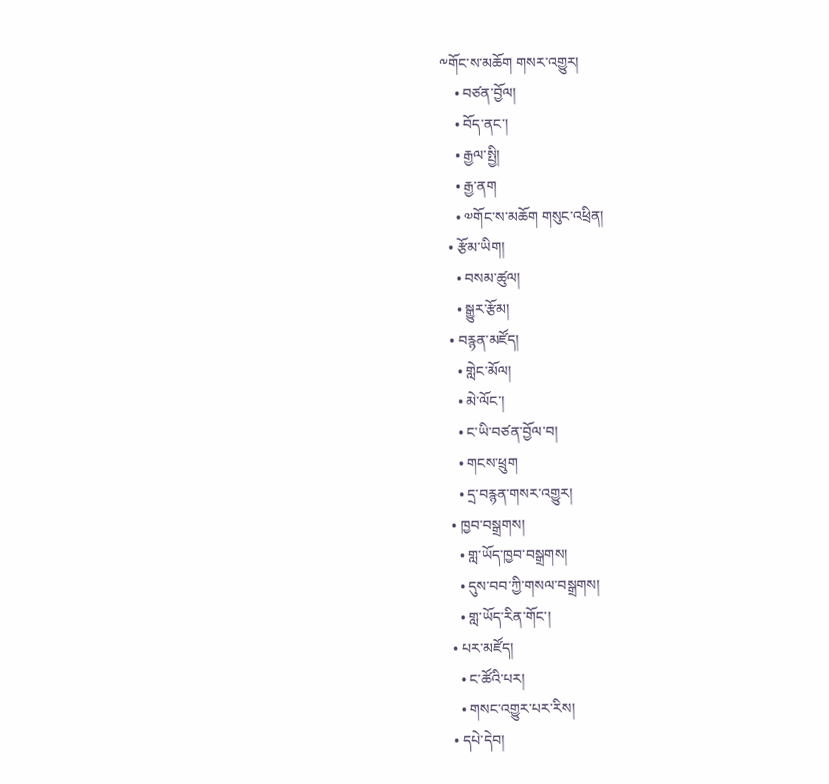༸གོང་ས་མཆོག གསར་འགྱུར།
    • བཙན་བྱོལ།
    • བོད་ནང་།
    • རྒྱལ་སྤྱི།
    • རྒྱ་ནག
    • ༧གོང་ས་མཆོག གསུང་འཕྲིན།
  • རྩོམ་ཡིག།
    • བསམ་ཚུལ།
    • སྒྱུར་རྩོམ།
  • བརྙན་མཛོད།
    • གླེང་མོལ།
    • མེ་ལོང་།
    • ང་ཡི་བཙན་བྱོལ་བ།
    • གངས་ཕྲུག
    • དྲ་བརྙན་གསར་འགྱུར།
  • ཁྱབ་བསྒྲགས།
    • གླ་ཡོད་ཁྱབ་བསྒྲགས།
    • དུས་བབ་ཀྱི་གསལ་བསྒྲགས།
    • གླ་ཡོད་རིན་གོང་།
  • པར་མཛོད།
    • ང་ཚོའི་པར།
    • གསང་འགྱུར་པར་རིས།
  • དཔེ་དེབ།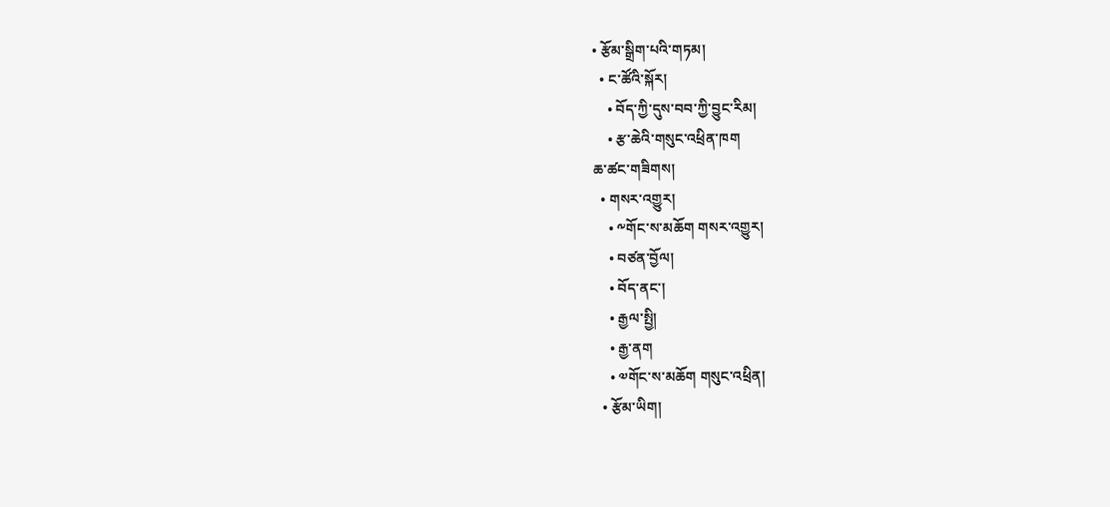• རྩོམ་སྒྲིག་པའི་གཏམ།
  • ང་ཚོའི་སྐོར།
    • བོད་ཀྱི་དུས་བབ་ཀྱི་བྱུང་རིམ།
    • རྩ་ཆེའི་གསུང་འཕྲིན་ཁག
ཆ་ཚང་གཟིགས།
  • གསར་འགྱུར།
    • ༸གོང་ས་མཆོག གསར་འགྱུར།
    • བཙན་བྱོལ།
    • བོད་ནང་།
    • རྒྱལ་སྤྱི།
    • རྒྱ་ནག
    • ༧གོང་ས་མཆོག གསུང་འཕྲིན།
  • རྩོམ་ཡིག།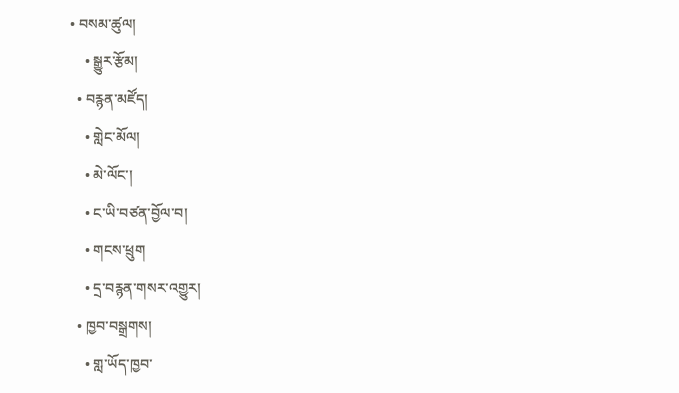• བསམ་ཚུལ།
    • སྒྱུར་རྩོམ།
  • བརྙན་མཛོད།
    • གླེང་མོལ།
    • མེ་ལོང་།
    • ང་ཡི་བཙན་བྱོལ་བ།
    • གངས་ཕྲུག
    • དྲ་བརྙན་གསར་འགྱུར།
  • ཁྱབ་བསྒྲགས།
    • གླ་ཡོད་ཁྱབ་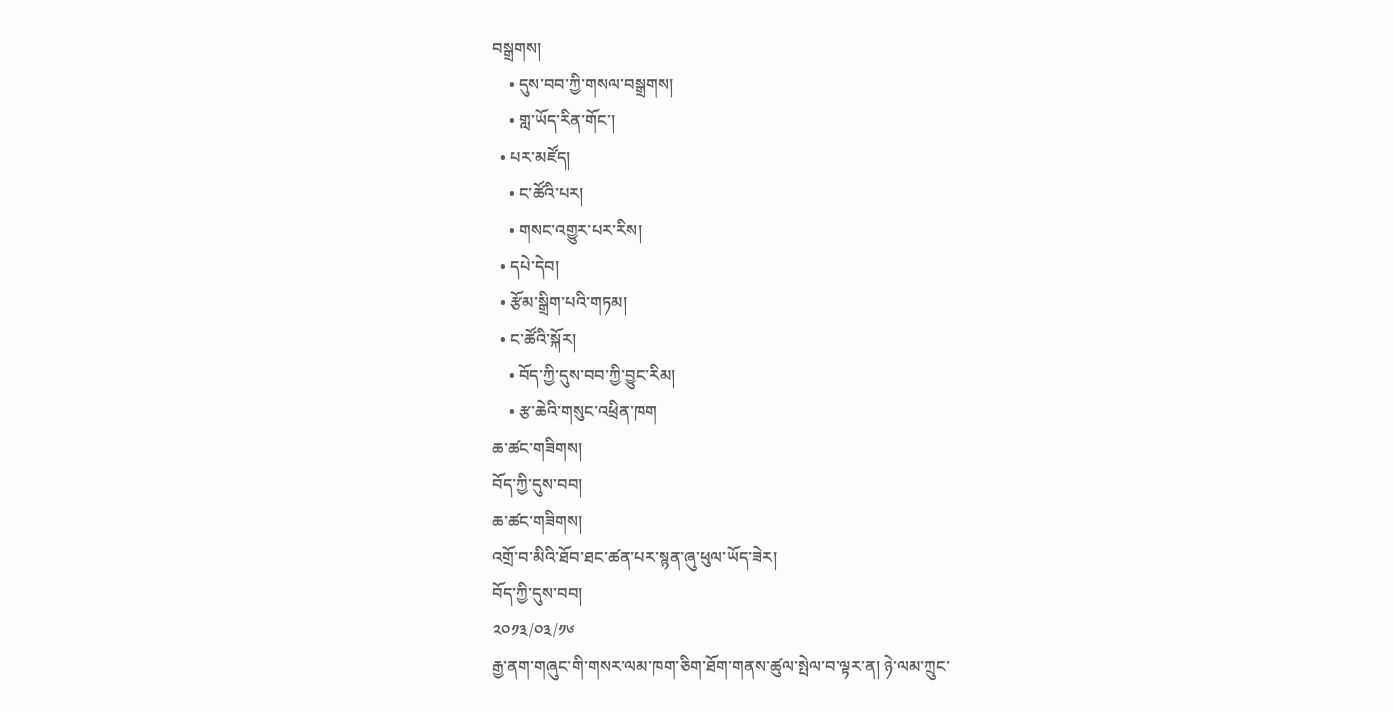བསྒྲགས།
    • དུས་བབ་ཀྱི་གསལ་བསྒྲགས།
    • གླ་ཡོད་རིན་གོང་།
  • པར་མཛོད།
    • ང་ཚོའི་པར།
    • གསང་འགྱུར་པར་རིས།
  • དཔེ་དེབ།
  • རྩོམ་སྒྲིག་པའི་གཏམ།
  • ང་ཚོའི་སྐོར།
    • བོད་ཀྱི་དུས་བབ་ཀྱི་བྱུང་རིམ།
    • རྩ་ཆེའི་གསུང་འཕྲིན་ཁག
ཆ་ཚང་གཟིགས།
བོད་ཀྱི་དུས་བབ།
ཆ་ཚང་གཟིགས།
འགྲོ་བ་མིའི་ཐོབ་ཐང་ཚན་པར་སྙན་ཞུ་ཕུལ་ཡོད་ཟེར།
བོད་ཀྱི་དུས་བབ།
༢༠༡༣/༠༣/༡༦
རྒྱ་ནག་གཞུང་གི་གསར་ལམ་ཁག་ཅིག་ཐོག་གནས་ཚུལ་སྤེལ་བ་ལྟར་ན། ཉེ་ལམ་ཀྲུང་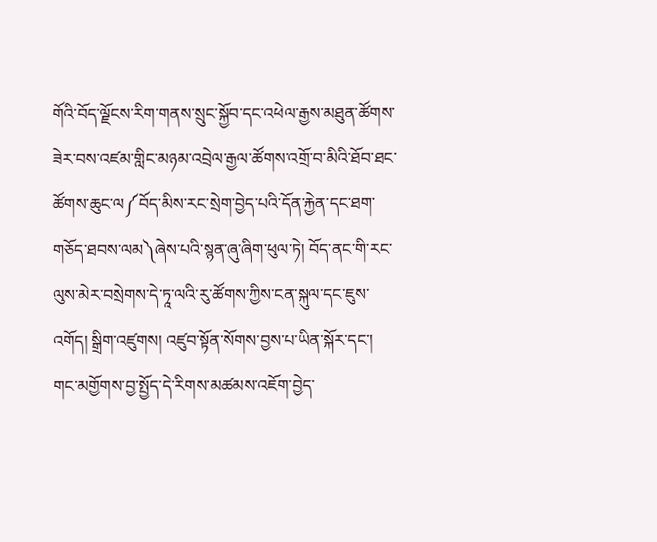གོའི་བོད་ལྗོངས་རིག་གནས་སྲུང་སྐྱོབ་དང་འཕེལ་རྒྱས་མཐུན་ཚོགས་ཟེར་བས་འཛམ་གླིང་མཉམ་འབྲེལ་རྒྱལ་ཚོགས་འགྲོ་བ་མིའི་ཐོབ་ཐང་ཚོགས་ཆུང་ལ༼བོད་མིས་རང་སྲེག་བྱེད་པའི་དོན་རྐྱེན་དང་ཐག་གཅོད་ཐབས་ལམ༽ཞེས་པའི་སྙན་ཞུ་ཞིག་ཕུལ་ཏེ། བོད་ནང་གི་རང་ལུས་མེར་བསྲེགས་དེ་ཏཱ་ལའི་རུ་ཚོགས་ཀྱིས་ངན་སྐུལ་དང་ཇུས་འགོད། སྒྲིག་འཛུགས། འཛུབ་སྟོན་སོགས་བྱས་པ་ཡིན་སྐོར་དང་། གང་མགྱོགས་བྱ་སྤྱོད་དེ་རིགས་མཚམས་འཇོག་བྱེད་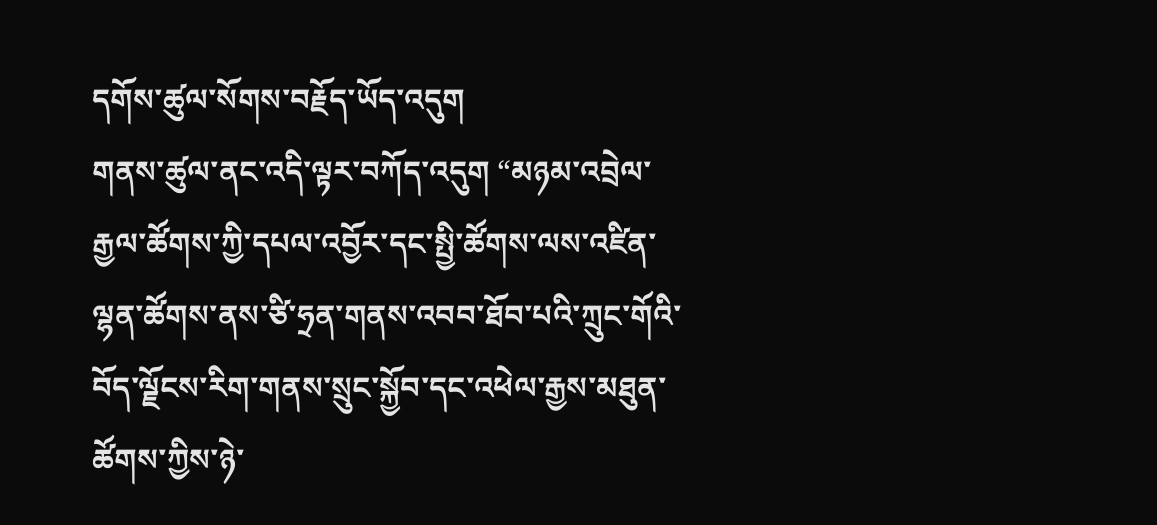དགོས་ཚུལ་སོགས་བརྗོད་ཡོད་འདུག
གནས་ཚུལ་ནང་འདི་ལྟར་བཀོད་འདུག “མཉམ་འབྲེལ་རྒྱལ་ཚོགས་ཀྱི་དཔལ་འབྱོར་དང་སྤྱི་ཚོགས་ལས་འཛིན་ལྷན་ཚོགས་ནས་ཙི་ཧྲན་གནས་འབབ་ཐོབ་པའི་ཀྲུང་གོའི་བོད་ལྗོངས་རིག་གནས་སྲུང་སྐྱོབ་དང་འཕེལ་རྒྱས་མཐུན་ཚོགས་ཀྱིས་ཉེ་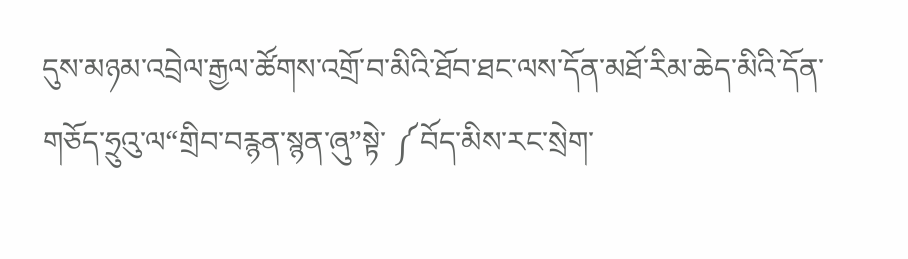དུས་མཉམ་འབྲེལ་རྒྱལ་ཚོགས་འགྲོ་བ་མིའི་ཐོབ་ཐང་ལས་དོན་མཐོ་རིམ་ཆེད་མིའི་དོན་གཅོད་ཧྲུའུ་ལ“གྲིབ་བརྙན་སྙན་ཞུ”སྟེ་ ༼བོད་མིས་རང་སྲེག་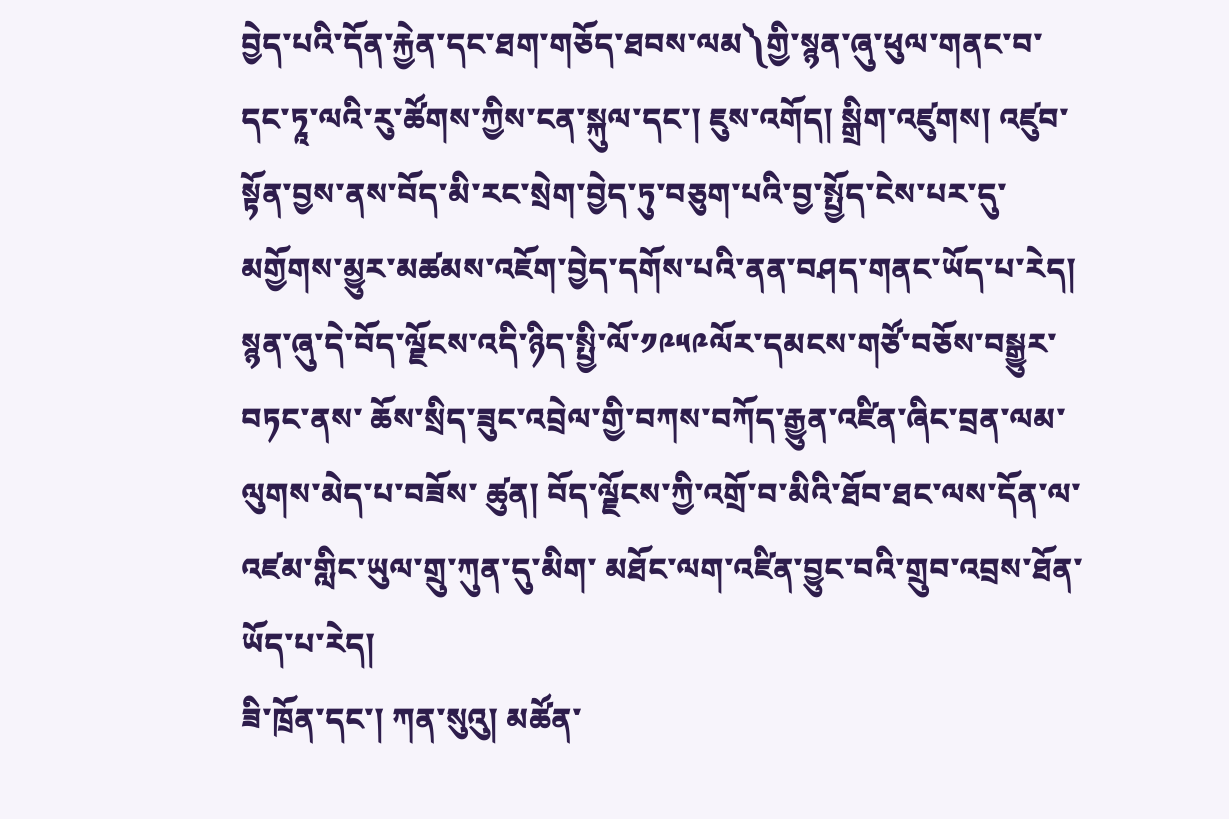བྱེད་པའི་དོན་རྐྱེན་དང་ཐག་གཅོད་ཐབས་ལམ༽གྱི་སྙན་ཞུ་ཕུལ་གནང་བ་དང་ཏཱ་ལའི་རུ་ཚོགས་ཀྱིས་ངན་སྐུལ་དང་། ཇུས་འགོད། སྒྲིག་འཛུགས། འཛུབ་སྟོན་བྱས་ནས་བོད་མི་རང་སྲེག་བྱེད་ཏུ་བཅུག་པའི་བྱ་སྤྱོད་ངེས་པར་དུ་མགྱོགས་མྱུར་མཚམས་འཇོག་བྱེད་དགོས་པའི་ནན་བཤད་གནང་ཡོད་པ་རེད།
སྙན་ཞུ་དེ་བོད་ལྗོངས་འདི་ཉིད་སྤྱི་ལོ་༡༩༥༩ལོར་དམངས་གཙོ་བཅོས་བསྒྱུར་བཏང་ནས་ ཆོས་སྲིད་ཟུང་འབྲེལ་གྱི་བཀས་བཀོད་རྒྱུན་འཛིན་ཞིང་བྲན་ལམ་ལུགས་མེད་པ་བཟོས་ ཚུན། བོད་ལྗོངས་ཀྱི་འགྲོ་བ་མིའི་ཐོབ་ཐང་ལས་དོན་ལ་འཛམ་གླིང་ཡུལ་གྲུ་ཀུན་དུ་མིག་ མཐོང་ལག་འཛིན་བྱུང་བའི་གྲུབ་འབྲས་ཐོན་ཡོད་པ་རེད།
ཟི་ཁྲོན་དང་། ཀན་སུའུ། མཚོན་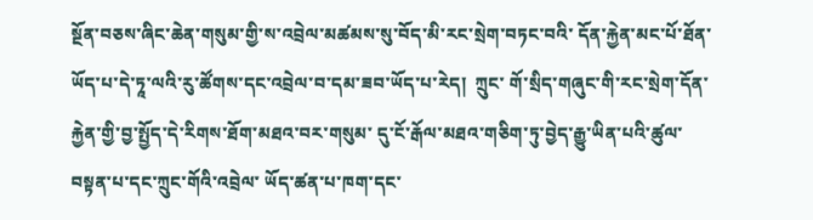སྔོན་བཅས་ཞིང་ཆེན་གསུམ་གྱི་ས་འབྲེལ་མཚམས་སུ་བོད་མི་རང་སྲེག་བཏང་བའི་ དོན་རྐྱེན་མང་པོ་ཐོན་ཡོད་པ་དེ་ཏཱ་ལའི་རུ་ཚོགས་དང་འབྲེལ་བ་དམ་ཟབ་ཡོད་པ་རེད།  ཀྲུང་ གོ་སྲིད་གཞུང་གི་རང་སྲེག་དོན་རྐྱེན་གྱི་བྱ་སྤྱོད་དེ་རིགས་ཐོག་མཐའ་བར་གསུམ་ དུ་ངོ་རྒོལ་མཐའ་གཅིག་ཏུ་བྱེད་རྒྱུ་ཡིན་པའི་ཚུལ་བསྟན་པ་དང་ཀྲུང་གོའི་འབྲེལ་ ཡོད་ཚན་པ་ཁག་དང་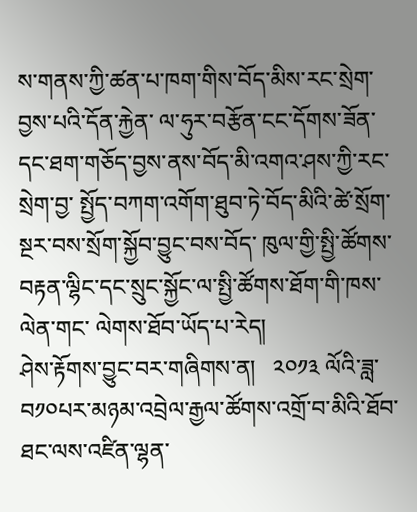ས་གནས་ཀྱི་ཚན་པ་ཁག་གིས་བོད་མིས་རང་སྲེག་བྱས་པའི་དོན་རྐྱེན་ ལ་ཧུར་བརྩོན་ངང་དོགས་ཟོན་དང་ཐག་གཅོད་བྱས་ནས་བོད་མི་འགའ་ཤས་ཀྱི་རང་སྲེག་བྱ་ སྤྱོད་བཀག་འགོག་ཐུབ་ཏེ་བོད་མིའི་ཚེ་སྲོག་སྔར་བས་སྲོག་སྐྱོབ་བྱུང་བས་བོད་ ཁུལ་གྱི་སྤྱི་ཚོགས་བརྟན་ལྷིང་དང་སྲུང་སྐྱོང་ལ་སྤྱི་ཚོགས་ཐོག་གི་ཁས་ལེན་གང་ ལེགས་ཐོབ་ཡོད་པ་རེད།
ཤེས་རྟོགས་བྱུང་བར་གཞིགས་ན།   ༢༠༡༣ ལོའི་ཟླ་བ༡༠པར་མཉམ་འབྲེལ་རྒྱལ་ཚོགས་འགྲོ་བ་མིའི་ཐོབ་ཐང་ལས་འཛིན་ལྷན་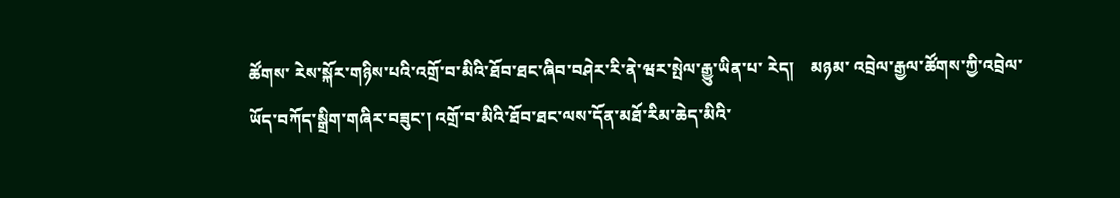ཚོགས་ རེས་སྐོར་གཉིས་པའི་འགྲོ་བ་མིའི་ཐོབ་ཐང་ཞིབ་བཤེར་རི་ནེ་ཝར་སྤེལ་རྒྱུ་ཡིན་པ་ རེད།    མཉམ་ འབྲེལ་རྒྱལ་ཚོགས་ཀྱི་འབྲེལ་ཡོད་བཀོད་སྒྲིག་གཞིར་བཟུང་། འགྲོ་བ་མིའི་ཐོབ་ཐང་ལས་དོན་མཐོ་རིམ་ཆེད་མིའི་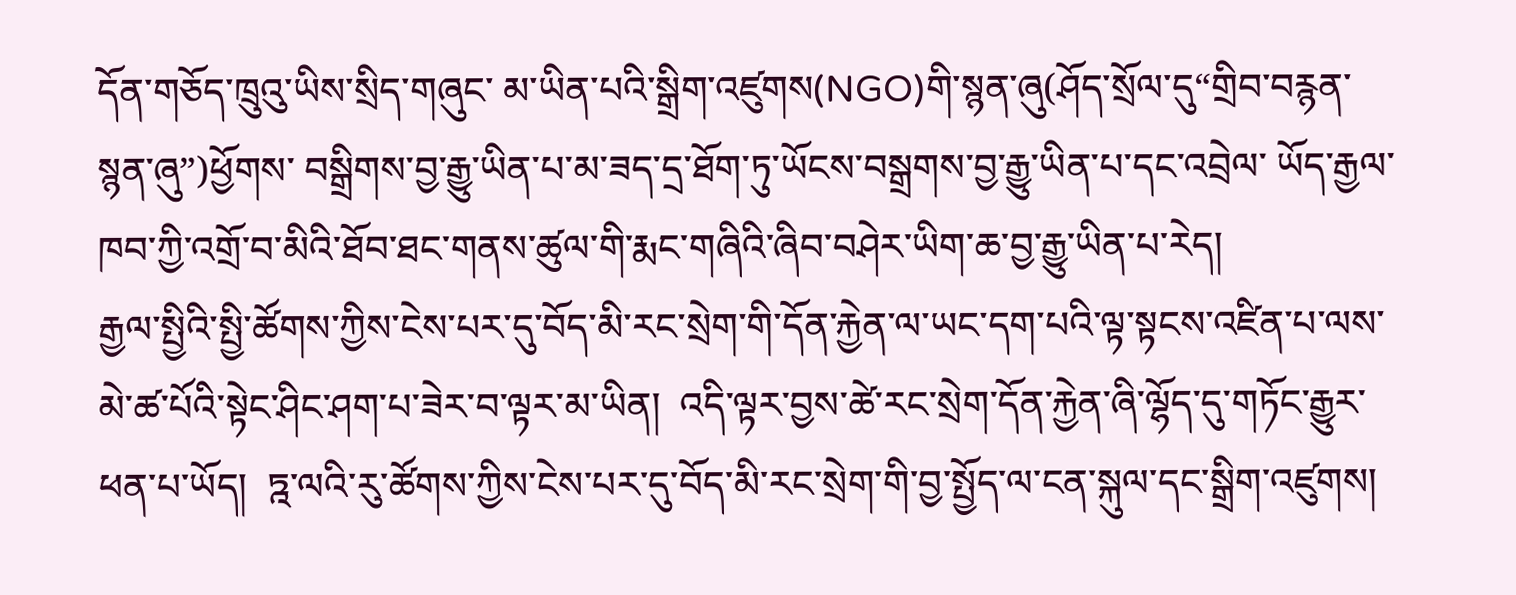དོན་གཅོད་ཁྲུའུ་ཡིས་སྲིད་གཞུང་ མ་ཡིན་པའི་སྒྲིག་འཛུགས(NGO)གི་སྙན་ཞུ(ཤོད་སྲོལ་དུ“གྲིབ་བརྙན་སྙན་ཞུ”)ཕྱོགས་ བསྒྲིགས་བྱ་རྒྱུ་ཡིན་པ་མ་ཟད་དྲ་ཐོག་ཏུ་ཡོངས་བསྒྲགས་བྱ་རྒྱུ་ཡིན་པ་དང་འབྲེལ་ ཡོད་རྒྱལ་ཁབ་ཀྱི་འགྲོ་བ་མིའི་ཐོབ་ཐང་གནས་ཚུལ་གི་རྨང་གཞིའི་ཞིབ་བཤེར་ཡིག་ཆ་བྱ་རྒྱུ་ཡིན་པ་རེད།
རྒྱལ་སྤྱིའི་སྤྱི་ཚོགས་ཀྱིས་ངེས་པར་དུ་བོད་མི་རང་སྲེག་གི་དོན་རྐྱེན་ལ་ཡང་དག་པའི་ལྟ་སྟངས་འཛིན་པ་ལས་མེ་ཚ་པོའི་སྟེང་ཤིང་ཤག་པ་ཟེར་བ་ལྟར་མ་ཡིན།  འདི་ལྟར་བྱས་ཚེ་རང་སྲེག་དོན་རྐྱེན་ཞི་ལྷོད་དུ་གཏོང་རྒྱུར་ཕན་པ་ཡོད།  ཏྰ་ལའི་རུ་ཚོགས་ཀྱིས་ངེས་པར་དུ་བོད་མི་རང་སྲེག་གི་བྱ་སྤྱོད་ལ་ངན་སྐུལ་དང་སྒྲིག་འཛུགས།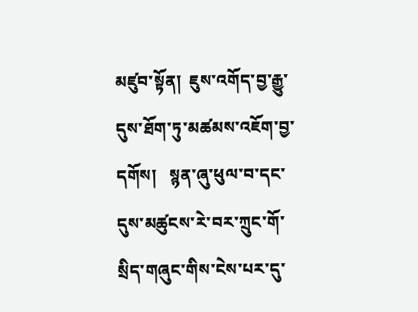མཛུབ་སྟོན།  ཇུས་འགོད་བྱ་རྒྱུ་དུས་ཐོག་ཏུ་མཚམས་འཇོག་བྱ་དགོས།   སྙན་ཞུ་ཕུལ་བ་དང་དུས་མཚུངས་རེ་བར་ཀྲུང་གོ་སྲིད་གཞུང་གིས་ངེས་པར་དུ་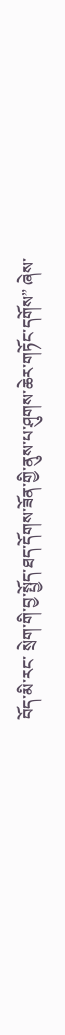བོད་མི་རང་ སྲེག་གི་བྱ་སྤྱོད་ཐད་དོགས་ཟོན་གྱི་ནུས་པ་ཤུགས་ཆེར་གཏོང་དགོས” ཞེས་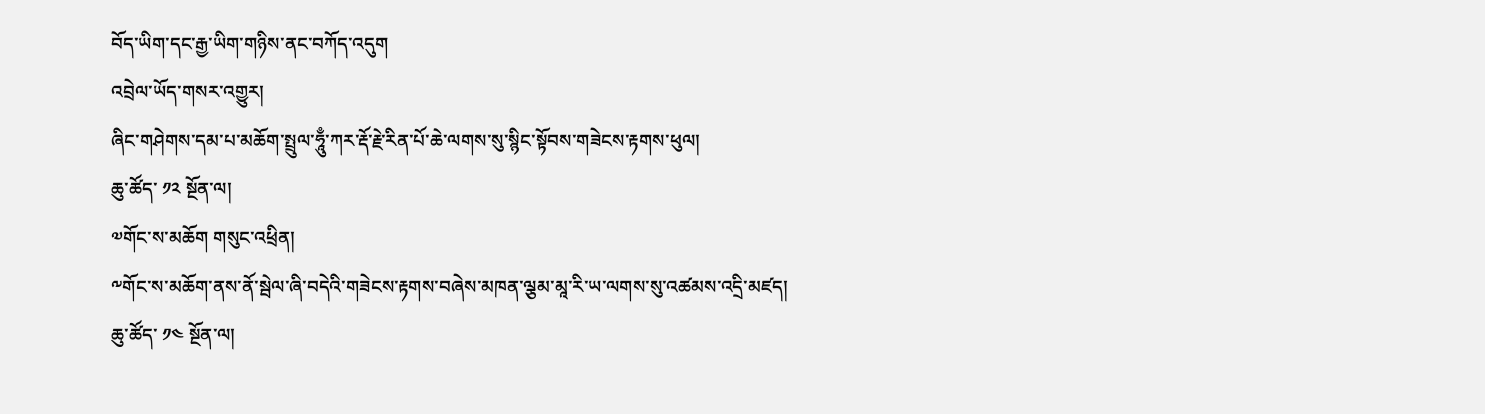བོད་ཡིག་དང་རྒྱ་ཡིག་གཉིས་ནང་བཀོད་འདུག
འབྲེལ་ཡོད་གསར་འགྱུར།
ཞིང་གཤེགས་དམ་པ་མཆོག་སྤྲུལ་ཧཱུྃ་ཀར་རྡོ་རྗེ་རིན་པོ་ཆེ་ལགས་སུ་སྙིང་སྟོབས་གཟེངས་རྟགས་ཕུལ།
ཆུ་ཚོད་ ༡༢ སྔོན་ལ།
༧གོང་ས་མཆོག གསུང་འཕྲིན།
༸གོང་ས་མཆོག་ནས་ནོ་སྦེལ་ཞི་བདེའི་གཟེངས་རྟགས་བཞེས་མཁན་ལྕམ་མཱ་རི་ཡ་ལགས་སུ་འཚམས་འདྲི་མཛད།
ཆུ་ཚོད་ ༡༤ སྔོན་ལ།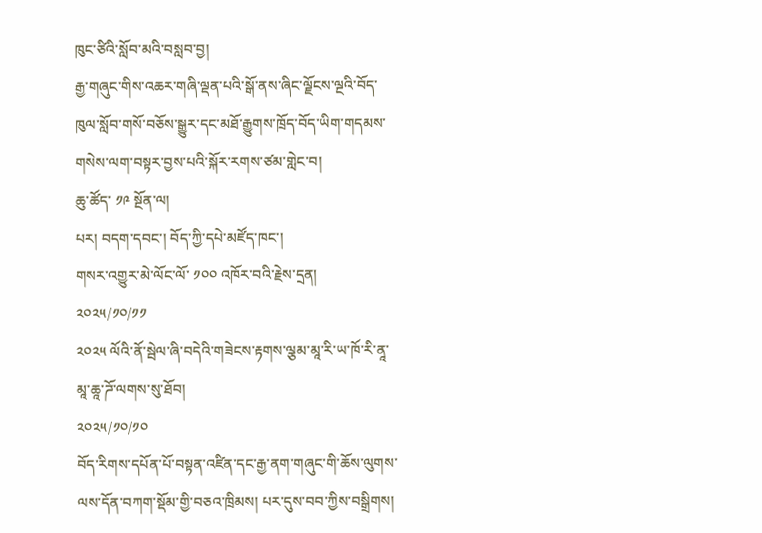ཁུང་ཙིའི་སློབ་མའི་བསླབ་བྱ།
རྒྱ་གཞུང་གིས་འཆར་གཞི་ལྡན་པའི་སྒོ་ནས་ཞིང་ལྗོངས་ལྔའི་བོད་ཁུལ་སློབ་གསོ་བཅོས་སྒྱུར་དང་མཐོ་རྒྱུགས་ཁྲོད་བོད་ཡིག་གདམས་གསེས་ལག་བསྟར་བྱས་པའི་སྐོར་རགས་ཙམ་གླེང་བ།
ཆུ་ཚོད་ ༡༩ སྔོན་ལ།
པར། བདག་དབང་། བོད་ཀྱི་དཔེ་མཛོད་ཁང་།
གསར་འགྱུར་མེ་ལོང་ལོ་ ༡༠༠ འཁོར་བའི་རྗེས་དྲན།
༢༠༢༥/༡༠/༡༡
༢༠༢༥ ལོའི་ནོ་སྦེལ་ཞི་བདེའི་གཟེངས་རྟགས་ལྕམ་མཱ་རི་ཡ་ཁོ་རི་ནཱ་མཱ་ཆཱ་ཌོ་ལགས་སུ་ཐོབ།
༢༠༢༥/༡༠/༡༠
བོད་རིགས་དཔོན་པོ་བསྟན་འཛིན་དང་རྒྱ་ནག་གཞུང་གི་ཆོས་ལུགས་ལས་དོན་བཀག་སྡོམ་གྱི་བཅའ་ཁྲིམས། པར་དུས་བབ་ཀྱིས་བསྒྲིགས།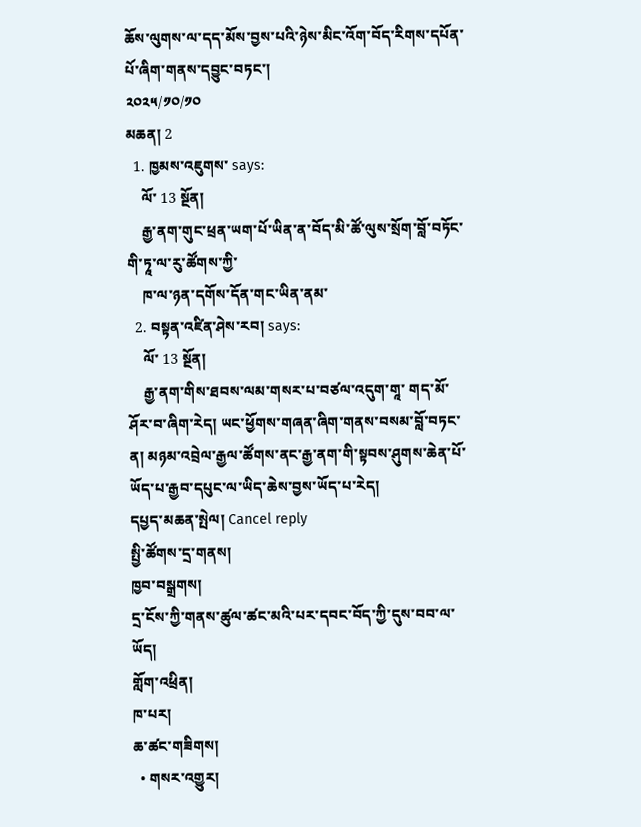ཆོས་ལུགས་ལ་དད་མོས་བྱས་པའི་ཉེས་མིང་འོག་བོད་རིགས་དཔོན་པོ་ཞིག་གནས་དབྱུང་བཏང་།
༢༠༢༥/༡༠/༡༠
མཆན། 2
  1. ཁྱམས་འཇུགས་ says:
    ལོ་ 13 སྔོན།
    རྒྱ་ནག་གུང་ཕྲན་ཡག་པོ་ཡིན་ན་བོད་མི་ཚོ་ལུས་སྲོག་བློ་བཏོང་གི་ཏཱ་ལ་རུ་ཚོགས་ཀྱི་
    ཁ་ལ་ཉན་དགོས་དོན་གང་ཡིན་ནམ་
  2. བསྟན་འཛིན་ཤེས་རབ། says:
    ལོ་ 13 སྔོན།
    རྒྱ་ནག་གིས་ཐབས་ལམ་གསར་པ་བཙལ་འདུག་གཱ་ གད་མོ་ཤོར་བ་ཞིག་རེད། ཡང་ཕྱོགས་གཞན་ཞིག་གནས་བསམ་བློ་བཏང་ན། མཉམ་འབྲེལ་རྒྱལ་ཚོགས་ནང་རྒྱ་ནག་གི་སྟབས་ཤུགས་ཆེན་པོ་ཡོད་པ་རྒྱབ་དཔུང་ལ་ཡིད་ཆེས་བྱས་ཡོད་པ་རེད།
དཔྱད་མཆན་སྤེལ། Cancel reply
སྤྱི་ཚོགས་དྲ་གནས།
ཁྱབ་བསྒྲགས།
དྲ་ངོས་ཀྱི་གནས་ཚུལ་ཚང་མའི་པར་དབང་བོད་ཀྱི་དུས་བབ་ལ་ཡོད།
གློག་འཕྲིན།
ཁ་པར།
ཆ་ཚང་གཟིགས།
  • གསར་འགྱུར།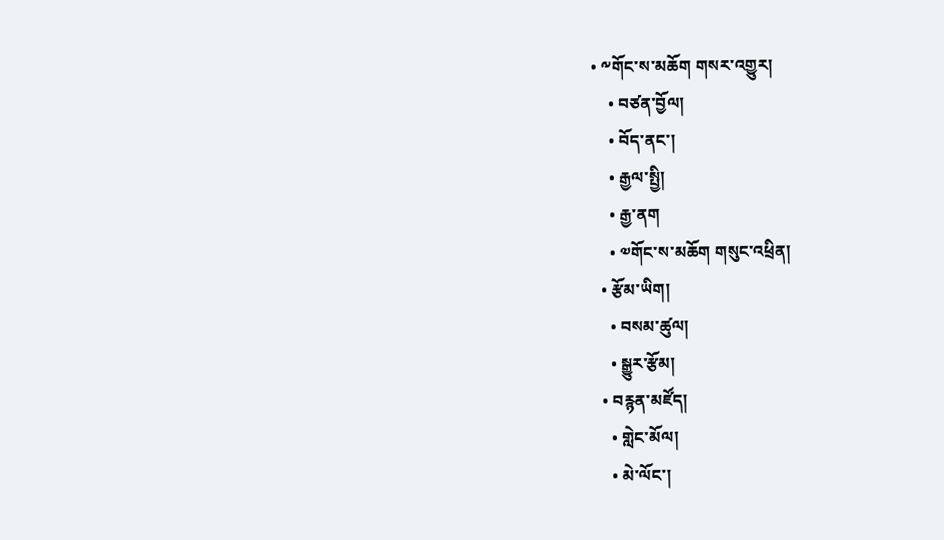• ༸གོང་ས་མཆོག གསར་འགྱུར།
    • བཙན་བྱོལ།
    • བོད་ནང་།
    • རྒྱལ་སྤྱི།
    • རྒྱ་ནག
    • ༧གོང་ས་མཆོག གསུང་འཕྲིན།
  • རྩོམ་ཡིག།
    • བསམ་ཚུལ།
    • སྒྱུར་རྩོམ།
  • བརྙན་མཛོད།
    • གླེང་མོལ།
    • མེ་ལོང་།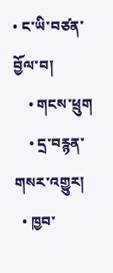• ང་ཡི་བཙན་བྱོལ་བ།
    • གངས་ཕྲུག
    • དྲ་བརྙན་གསར་འགྱུར།
  • ཁྱབ་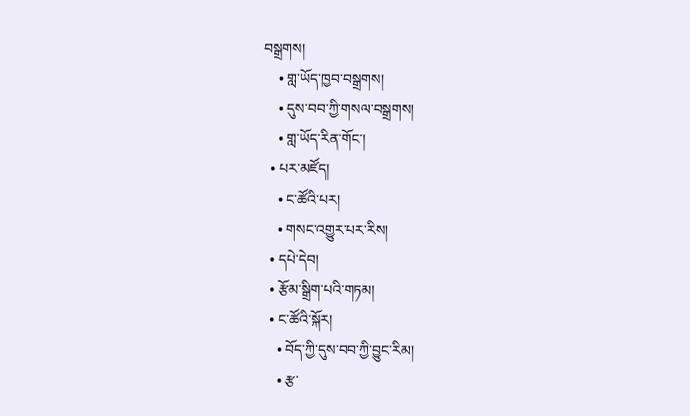བསྒྲགས།
    • གླ་ཡོད་ཁྱབ་བསྒྲགས།
    • དུས་བབ་ཀྱི་གསལ་བསྒྲགས།
    • གླ་ཡོད་རིན་གོང་།
  • པར་མཛོད།
    • ང་ཚོའི་པར།
    • གསང་འགྱུར་པར་རིས།
  • དཔེ་དེབ།
  • རྩོམ་སྒྲིག་པའི་གཏམ།
  • ང་ཚོའི་སྐོར།
    • བོད་ཀྱི་དུས་བབ་ཀྱི་བྱུང་རིམ།
    • རྩ་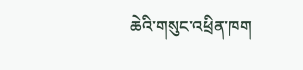ཆེའི་གསུང་འཕྲིན་ཁག